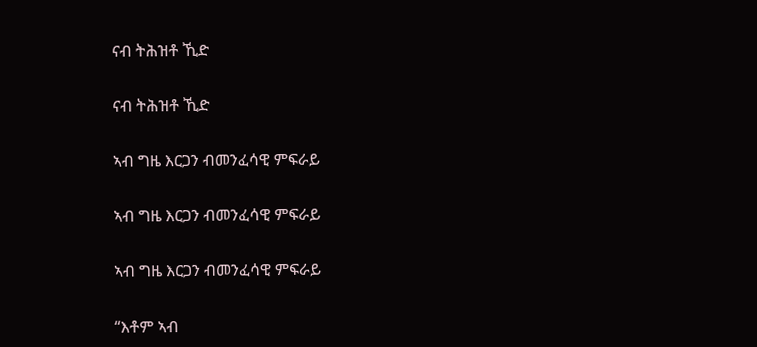ናብ ትሕዝቶ ኺድ

ናብ ትሕዝቶ ኺድ

ኣብ ግዜ እርጋን ብመንፈሳዊ ምፍራይ

ኣብ ግዜ እርጋን ብመንፈሳዊ ምፍራይ

ኣብ ግዜ እርጋን ብመንፈሳዊ ምፍራይ

“እቶም ኣብ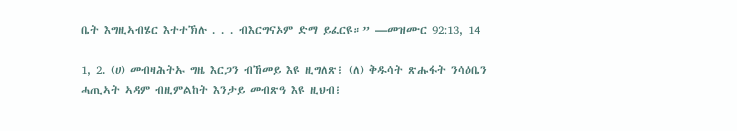ቤት እግዚኣብሄር እተተኽሉ . . . ብእርግናኦም ድማ ይፈርዩ።” —መዝሙር 92:13, 14

1, 2. (ሀ) መብዛሕትኡ ግዜ እርጋን ብኸመይ እዩ ዚግለጽ፧ (ለ) ቅዱሳት ጽሑፋት ንሳዕቤን ሓጢኣት ኣዳም ብዚምልከት እንታይ መብጽዓ እዩ ዚህብ፧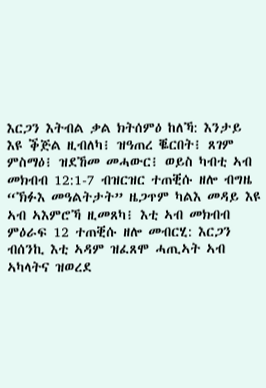እርጋን እትብል ቃል ክትሰምዕ ከለኻ: እንታይ እዩ ቕጅል ዚብለካ፧ ዝዓጠረ ቘርበት፧ ጸገም ምስማዕ፧ ዝደኸመ መሓውር፧ ወይስ ካብቲ ኣብ መክብብ 12:1-7 ብዝርዝር ተጠቒሱ ዘሎ ብግዜ “ኽፉእ መዓልትታት” ዜጋጥም ካልእ መዳይ እዩ ኣብ ኣእምሮኻ ዚመጸካ፧ እቲ ኣብ መክብብ ምዕራፍ 12 ተጠቒሱ ዘሎ መብርሂ: እርጋን ብሰንኪ እቲ ኣዳም ዝፈጸሞ ሓጢኣት ኣብ ኣካላትና ዝወረደ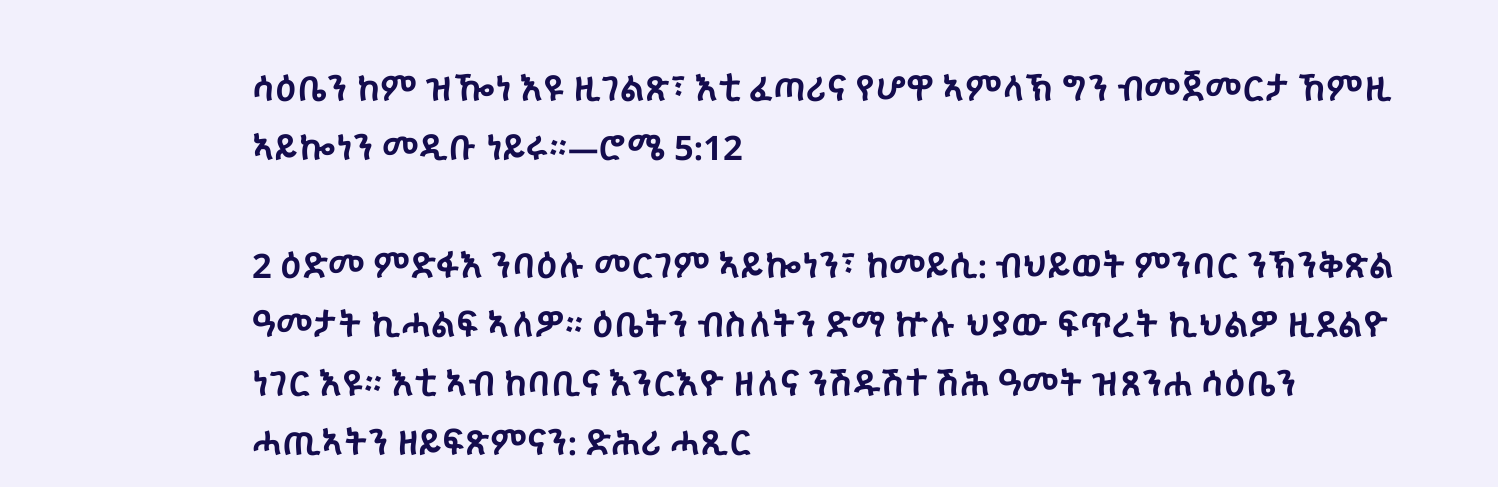ሳዕቤን ከም ዝዀነ እዩ ዚገልጽ፣ እቲ ፈጣሪና የሆዋ ኣምላኽ ግን ብመጀመርታ ኸምዚ ኣይኰነን መዲቡ ነይሩ።—ሮሜ 5:12

2 ዕድመ ምድፋእ ንባዕሉ መርገም ኣይኰነን፣ ከመይሲ: ብህይወት ምንባር ንኽንቅጽል ዓመታት ኪሓልፍ ኣለዎ። ዕቤትን ብስለትን ድማ ኵሉ ህያው ፍጥረት ኪህልዎ ዚደልዮ ነገር እዩ። እቲ ኣብ ከባቢና እንርእዮ ዘለና ንሽዱሽተ ሽሕ ዓመት ዝጸንሐ ሳዕቤን ሓጢኣትን ዘይፍጽምናን: ድሕሪ ሓጺር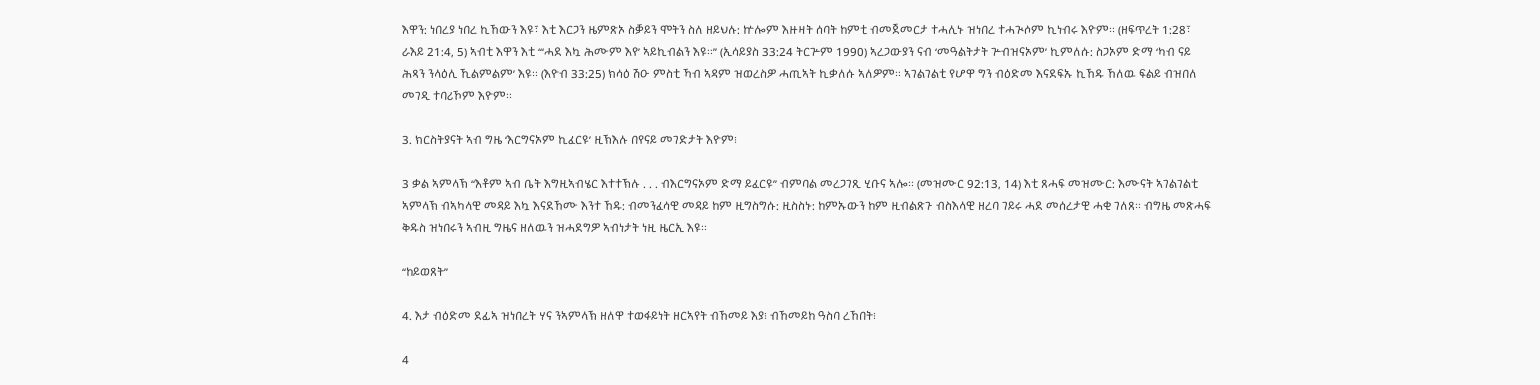እዋን: ነበረያ ነበረ ኪኸውን እዩ፣ እቲ እርጋን ዜምጽኦ ስቓይን ሞትን ስለ ዘይህሉ: ኵሎም እዙዛት ሰባት ከምቲ ብመጀመርታ ተሓሊኑ ዝነበረ ተሓጒሶም ኪነብሩ እዮም። (ዘፍጥረት 1:28፣ ራእይ 21:4, 5) ኣብቲ እዋን እቲ “‘ሓደ እኳ ሕሙም እየ’ ኣይኪብልን እዩ።” (ኢሳይያስ 33:24 ትርጕም 1990) ኣረጋውያን ናብ ‘መዓልትታት ጕብዝናኦም’ ኪምለሱ: ስጋኦም ድማ ‘ካብ ናይ ሕጻን ንላዕሊ ኺልምልም’ እዩ። (እዮብ 33:25) ክሳዕ ሽዑ ምስቲ ኻብ ኣዳም ዝወረስዎ ሓጢኣት ኪቃለሱ ኣለዎም። ኣገልገልቲ የሆዋ ግን ብዕድመ እናደፍኡ ኪኸዱ ኸለዉ ፍልይ ብዝበለ መገዲ ተባሪኾም እዮም።

3. ክርስትያናት ኣብ ግዜ ‘እርግናኦም ኪፈርዩ’ ዚኽእሉ በየናይ መገድታት እዮም፧

3 ቃል ኣምላኽ “እቶም ኣብ ቤት እግዚኣብሄር እተተኽሉ . . . ብእርግናኦም ድማ ይፈርዩ” ብምባል መረጋገጺ ሂቡና ኣሎ። (መዝሙር 92:13, 14) እቲ ጸሓፍ መዝሙር: እሙናት ኣገልገልቲ ኣምላኽ ብኣካላዊ መዳይ እኳ እናደኸሙ እንተ ኸዱ: ብመንፈሳዊ መዳይ ከም ዚግስግሱ: ዚስስኑ: ከምኡውን ከም ዚብልጽጉ ብስእላዊ ዘረባ ገይሩ ሓደ መሰረታዊ ሓቂ ገለጸ። ብግዜ መጽሓፍ ቅዱስ ዝነበሩን ኣብዚ ግዜና ዘለዉን ዝሓደግዎ ኣብነታት ነዚ ዜርኢ እዩ።

“ከይወጸት”

4. እታ ብዕድመ ደፊኣ ዝነበረት ሃና ንኣምላኽ ዘለዋ ተወፋይነት ዘርኣየት ብኸመይ እያ፧ ብኸመይከ ዓስባ ረኸበት፧

4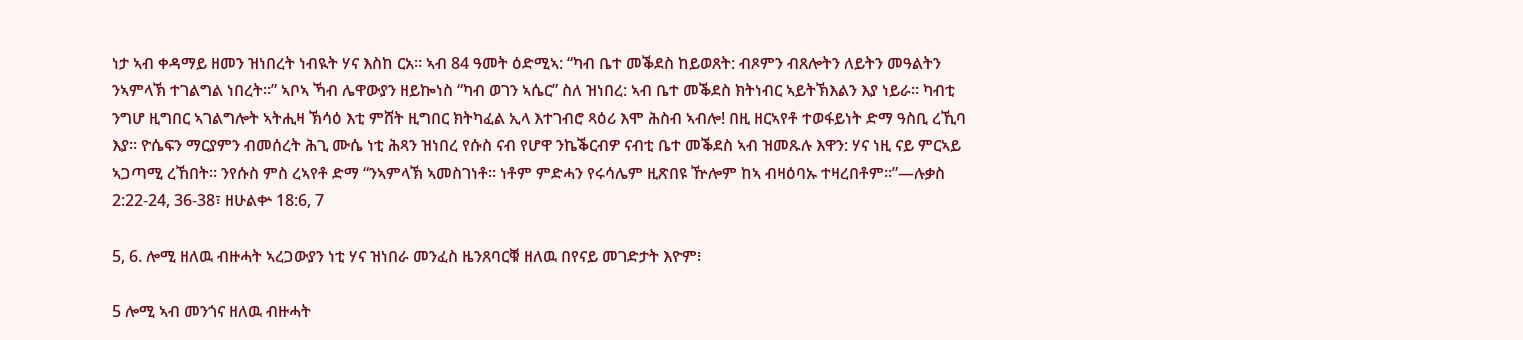ነታ ኣብ ቀዳማይ ዘመን ዝነበረት ነብዪት ሃና እስከ ርአ። ኣብ 84 ዓመት ዕድሚኣ: “ካብ ቤተ መቕደስ ከይወጸት: ብጾምን ብጸሎትን ለይትን መዓልትን ንኣምላኽ ተገልግል ነበረት።” ኣቦኣ ኻብ ሌዋውያን ዘይኰነስ “ካብ ወገን ኣሴር” ስለ ዝነበረ: ኣብ ቤተ መቕደስ ክትነብር ኣይትኽእልን እያ ነይራ። ካብቲ ንግሆ ዚግበር ኣገልግሎት ኣትሒዛ ኽሳዕ እቲ ምሸት ዚግበር ክትካፈል ኢላ እተገብሮ ጻዕሪ እሞ ሕስብ ኣብሎ! በዚ ዘርኣየቶ ተወፋይነት ድማ ዓስቢ ረኺባ እያ። ዮሴፍን ማርያምን ብመሰረት ሕጊ ሙሴ ነቲ ሕጻን ዝነበረ የሱስ ናብ የሆዋ ንኬቕርብዎ ናብቲ ቤተ መቕደስ ኣብ ዝመጹሉ እዋን: ሃና ነዚ ናይ ምርኣይ ኣጋጣሚ ረኸበት። ንየሱስ ምስ ረኣየቶ ድማ “ንኣምላኽ ኣመስገነቶ። ነቶም ምድሓን የሩሳሌም ዚጽበዩ ዅሎም ከኣ ብዛዕባኡ ተዛረበቶም።”—ሉቃስ 2:22-24, 36-38፣ ዘሁልቍ 18:6, 7

5, 6. ሎሚ ዘለዉ ብዙሓት ኣረጋውያን ነቲ ሃና ዝነበራ መንፈስ ዜንጸባርቑ ዘለዉ በየናይ መገድታት እዮም፧

5 ሎሚ ኣብ መንጎና ዘለዉ ብዙሓት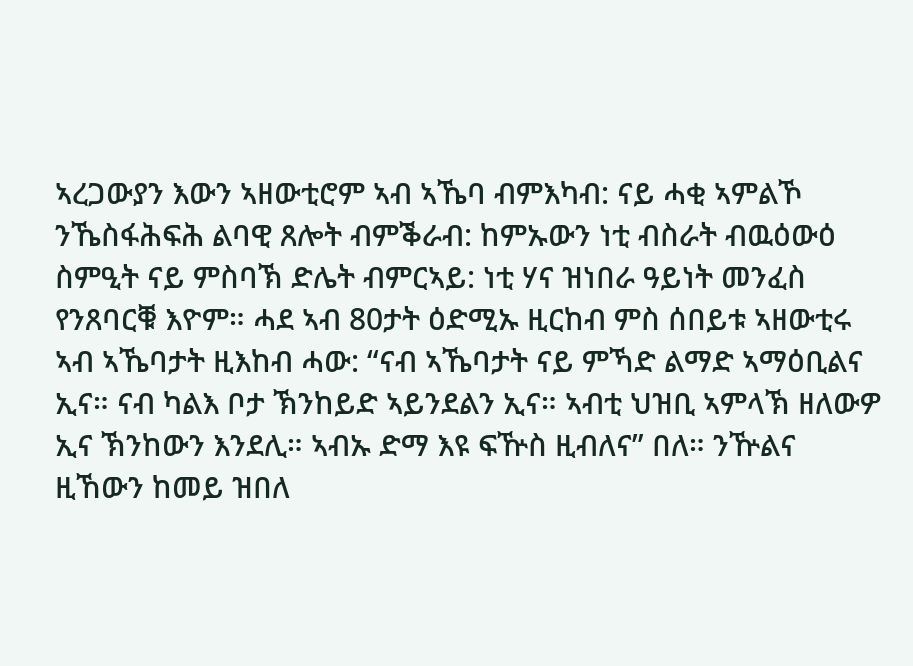ኣረጋውያን እውን ኣዘውቲሮም ኣብ ኣኼባ ብምእካብ: ናይ ሓቂ ኣምልኾ ንኼስፋሕፍሕ ልባዊ ጸሎት ብምቕራብ: ከምኡውን ነቲ ብስራት ብዉዕውዕ ስምዒት ናይ ምስባኽ ድሌት ብምርኣይ: ነቲ ሃና ዝነበራ ዓይነት መንፈስ የንጸባርቑ እዮም። ሓደ ኣብ 80ታት ዕድሚኡ ዚርከብ ምስ ሰበይቱ ኣዘውቲሩ ኣብ ኣኼባታት ዚእከብ ሓው: “ናብ ኣኼባታት ናይ ምኻድ ልማድ ኣማዕቢልና ኢና። ናብ ካልእ ቦታ ኽንከይድ ኣይንደልን ኢና። ኣብቲ ህዝቢ ኣምላኽ ዘለውዎ ኢና ኽንከውን እንደሊ። ኣብኡ ድማ እዩ ፍዅስ ዚብለና” በለ። ንዅልና ዚኸውን ከመይ ዝበለ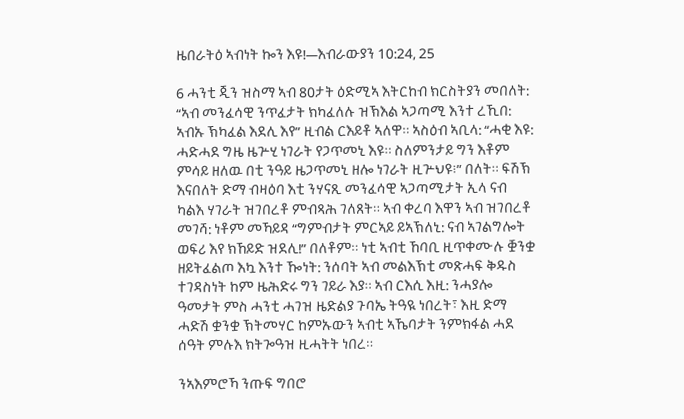ዜበራትዕ ኣብነት ኰን እዩ!—እብራውያን 10:24, 25

6 ሓንቲ ጂን ዝስማ ኣብ 80ታት ዕድሚኣ እትርከብ ክርስትያን መበለት: “ኣብ መንፈሳዊ ንጥፈታት ክካፈለሉ ዝኽእል ኣጋጣሚ እንተ ረኺበ: ኣብኡ ኽካፈል እደሊ እየ” ዚብል ርእይቶ ኣለዋ። ኣስዕብ ኣቢላ: “ሓቂ እዩ: ሓድሓደ ግዜ ዜጕሂ ነገራት የጋጥመኒ እዩ። ስለምንታይ ግን እቶም ምሳይ ዘለዉ በቲ ንዓይ ዜጋጥመኒ ዘሎ ነገራት ዚጕህዩ፧” በለት። ፍሽኽ እናበለት ድማ ብዛዕባ እቲ ንሃናጺ መንፈሳዊ ኣጋጣሚታት ኢላ ናብ ካልእ ሃገራት ዝገበረቶ ምብጻሕ ገለጸት። ኣብ ቀረባ እዋን ኣብ ዝገበረቶ መገሻ: ነቶም መኻይዳ “ግምብታት ምርኣይ ይኣኽለኒ: ናብ ኣገልግሎት ወፍሪ እየ ክኸይድ ዝደሊ!” በለቶም። ነቲ ኣብቲ ኸባቢ ዚጥቀሙሉ ቛንቋ ዘይትፈልጦ እኳ እንተ ዀነት: ንሰባት ኣብ መልእኽቲ መጽሓፍ ቅዱስ ተገዳስነት ከም ዜሕድሩ ግን ገይራ እያ። ኣብ ርእሲ እዚ: ንሓያሎ ዓመታት ምስ ሓንቲ ሓገዝ ዜድልያ ጉባኤ ትዓዪ ነበረት፣ እዚ ድማ ሓድሽ ቋንቋ ኽትመሃር ከምኡውን ኣብቲ ኣኼባታት ንምክፋል ሓደ ሰዓት ምሉእ ክትጐዓዝ ዚሓትት ነበረ።

ንኣእምሮኻ ንጡፍ ግበሮ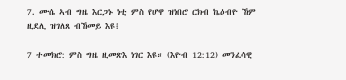7. ሙሴ ኣብ ግዜ እርጋኑ ነቲ ምስ የሆዋ ዝነበሮ ርክብ ኬዕብዮ ኸም ዚደሊ ዝገለጸ ብኸመይ እዩ፧

7 ተመክሮ: ምስ ግዜ ዚመጽእ ነገር እዩ። (እዮብ 12:12) መንፈሳዊ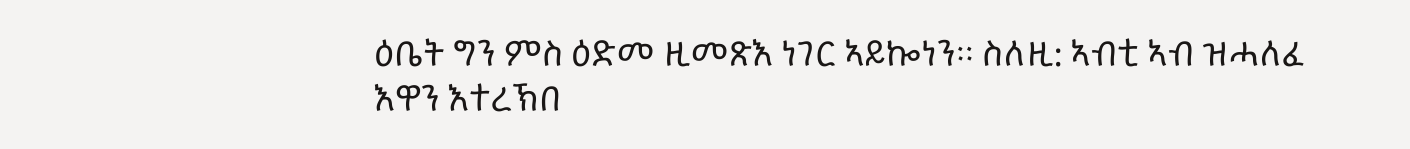ዕቤት ግን ምስ ዕድመ ዚመጽእ ነገር ኣይኰነን። ስለዚ: ኣብቲ ኣብ ዝሓለፈ እዋን እተረኽበ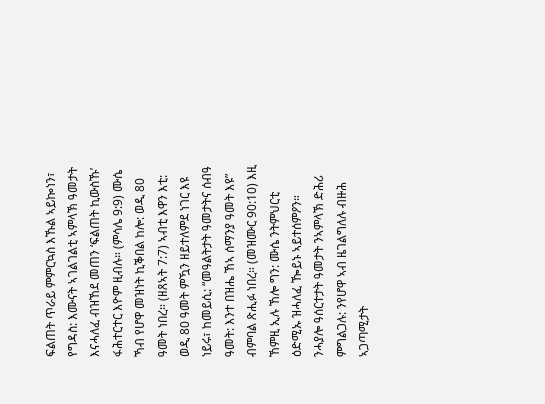ፍልጠት ጥራይ ምምርኳስ እኹል ኣይኰነን፣ የግዳስ: እሙናት ኣገልገልቲ ኣምላኽ ዓመታት እናሓለፈ ብዝኸደ መጠን ‘ፍልጠት ኪውስኹ’ ፋሕተርተር እዮም ዚብሉ። (ምሳሌ 9:9) ሙሴ ኻብ የሆዋ መዝነት ኪቕበል ከሎ: ወዲ 80 ዓመት ነበረ። (ዘጸኣት 7:7) ኣብቲ እዋን እቲ: ወዲ 80 ዓመት ምዃን ዘይተለምደ ነገር እዩ ነይሩ፣ ከመይሲ: “መዓልትታት ዓመታትና ሰብዓ ዓመት: እንተ በዝሔ ኸኣ ሰማንያ ዓመት እዩ” ብምባል ጽሒፉ ነበረ። (መዝሙር 90:10) እዚ ኸምዚ ኢሉ ኸሎ ግን: ሙሴ ንትምህርቲ ዕድሚኡ ዝሓለፈ ዀይኑ ኣይተሰምዖን። ንሓያሎ ዓሰርተታት ዓመታት ንኣምላኽ ድሕሪ ምግልጋሉ: ንየሆዋ ኣብ ዜገልግለሉ ብዙሕ ኣጋጣሚታት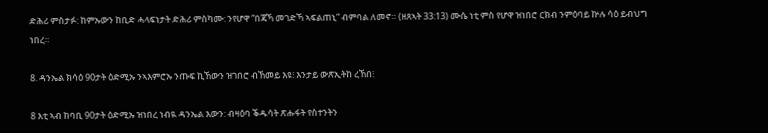ድሕሪ ምስታፉ: ከምኡውን ከቢድ ሓላፍነታት ድሕሪ ምስካሙ: ንየሆዋ “በጃኻ መገድኻ ኣፍልጠኒ” ብምባል ለመኖ። (ዘጸኣት 33:13) ሙሴ ነቲ ምስ የሆዋ ዝነበሮ ርክብ ንምዕባይ ኵሉ ሳዕ ይብህግ ነበረ።

8. ዳንኤል ክሳዕ 90ታት ዕድሚኡ ንኣእምሮኡ ንጡፍ ኪኸውን ዝገበሮ ብኸመይ እዩ፧ እንታይ ውጽኢትከ ረኸበ፧

8 እቲ ኣብ ከባቢ 90ታት ዕድሚኡ ዝነበረ ነብዪ ዳንኤል እውን: ብዛዕባ ቕዱሳት ጽሑፋት የስተንትን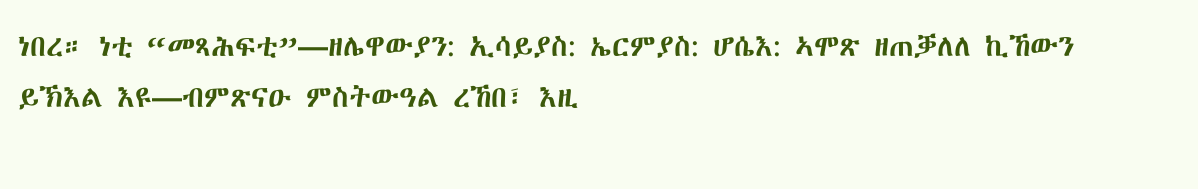ነበረ። ነቲ “መጻሕፍቲ”—ዘሌዋውያን: ኢሳይያስ: ኤርምያስ: ሆሴእ: ኣሞጽ ዘጠቓለለ ኪኸውን ይኽእል እዩ—ብምጽናዑ ምስትውዓል ረኸበ፣ እዚ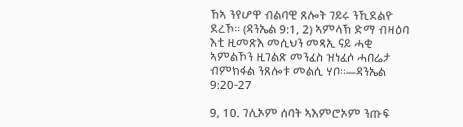ኸኣ ንየሆዋ ብልባዊ ጸሎት ገይሩ ንኺደልዮ ደረኾ። (ዳንኤል 9:1, 2) ኣምላኽ ድማ ብዛዕባ እቲ ዚመጽእ መሲህን መጻኢ ናይ ሓቂ ኣምልኾን ዚገልጽ መንፈስ ዝነፈሶ ሓበሬታ ብምክፋል ንጸሎቱ መልሲ ሃቦ።—ዳንኤል 9:20-27

9, 10. ገሊኦም ሰባት ኣእምሮኦም ንጡፍ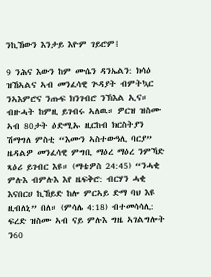ንኪኸውን እንታይ እዮም ገይሮም፧

9 ንሕና እውን ከም ሙሴን ዳንኤልን: ክሳዕ ዝኸኣልና ኣብ መንፈሳዊ ጕዳያት ብምትኳር ንኣእምሮና ንጡፍ ክንገብሮ ንኽእል ኢና። ብዙሓት ከምዚ ይገብሩ ኣለዉ። ዎርዝ ዝስሙ ኣብ 80ታት ዕድሚኡ ዚርከብ ክርስትያን ሽማግለ ምስቲ “እሙን ኣስተውዓሊ ባርያ” ዜዳልዎ መንፈሳዊ ምግቢ ማዕረ ማዕረ ንምኻድ ጻዕሪ ይገብር እዩ። (ማቴዎስ 24:45) “ንሓቂ ምሉእ ብምሉእ እየ ዜፍቅሮ: ብርሃን ሓቂ እናበርሀ ኪኸይድ ከሎ ምርኣይ ድማ ባህ እዩ ዚብለኒ” በለ። (ምሳሌ 4:18) ብተመሳሳሊ: ፍረድ ዝስሙ ኣብ ናይ ምሉእ ግዜ ኣገልግሎት ን60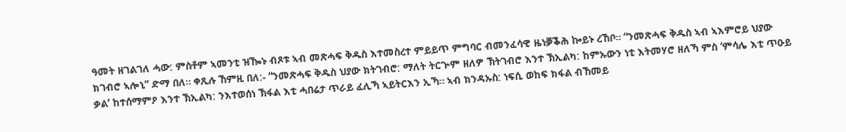ዓመት ዘገልገለ ሓው: ምስቶም ኣመንቲ ዝዀኑ ብጾቱ ኣብ መጽሓፍ ቅዱስ እተመስረተ ምይይጥ ምግባር ብመንፈሳዊ ዜነቓቕሕ ኰይኑ ረኸቦ። “ንመጽሓፍ ቅዱስ ኣብ ኣእምሮይ ህያው ክገብሮ ኣሎኒ” ድማ በለ። ቀጺሉ ኸምዚ በለ:- “ንመጽሓፍ ቅዱስ ህያው ክትገብሮ: ማለት ትርጕም ዘለዎ ኽትገብሮ እንተ ኽኢልካ: ከምኡውን ነቲ እትመሃሮ ዘለኻ ምስ ‘ምሳሌ እቲ ጥዑይ ቃል’ ከተሰማምዖ እንተ ኽኢልካ: ንእተወሰነ ኽፋል እቲ ሓበሬታ ጥራይ ፈሊኻ ኣይትርእን ኢኻ። ኣብ ክንዳኡስ: ነፍሲ ወከፍ ክፋል ብኸመይ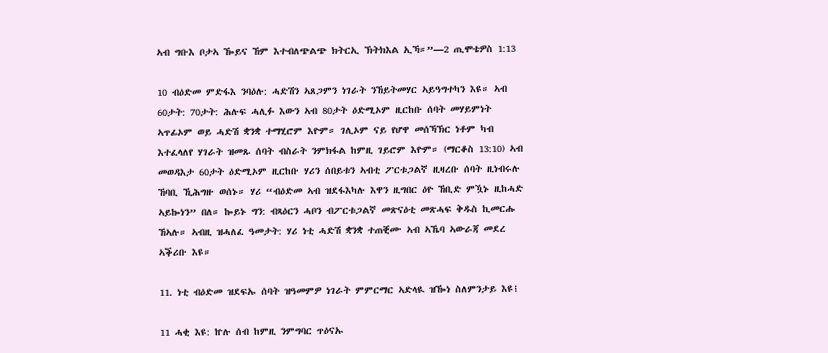ኣብ ግቡእ ቦታኣ ዀይና ኸም እተብለጭልጭ ክትርኢ ኽትክእል ኢኻ።”—2 ጢሞቴዎስ 1:13

10 ብዕድመ ምድፋእ ንባዕሉ: ሓድሽን ኣጸጋምን ነገራት ንኸይትመሃር ኣይዓግተካን እዩ። ኣብ 60ታት: 70ታት: ሕሉፍ ሓሊፉ እውን ኣብ 80ታት ዕድሚኦም ዚርከቡ ሰባት መሃይምነት ኣጥፊኦም ወይ ሓድሽ ቋንቋ ተማሂሮም እዮም። ገሊኦም ናይ የሆዋ መሰኻኽር ነቶም ካብ እተፈላለየ ሃገራት ዝመጹ ሰባት ብስራት ንምክፋል ከምዚ ገይሮም እዮም። (ማርቆስ 13:10) ኣብ መወዳእታ 60ታት ዕድሚኦም ዚርከቡ ሃሪን ሰበይቱን ኣብቲ ፖርቱጋልኛ ዚዛረቡ ሰባት ዚነብሩሉ ኸባቢ ኺሕግዙ ወሰኑ። ሃሪ “ብዕድመ ኣብ ዝደፋእካሉ እዋን ዚግበር ዕዮ ኸቢድ ምዃኑ ዚከሓድ ኣይኰነን” በለ። ኰይኑ ግን: ብጻዕርን ሓቦን ብፖርቱጋልኛ መጽናዕቲ መጽሓፍ ቅዱስ ኪመርሑ ኸኣሉ። ኣብዚ ዝሓለፈ ዓመታት: ሃሪ ነቲ ሓድሽ ቋንቋ ተጠቒሙ ኣብ ኣኼባ ኣውራጃ መደረ ኣቕሪቡ እዩ።

11. ነቲ ብዕድመ ዝደፍኡ ሰባት ዝዓመምዎ ነገራት ምምርማር ኣድላዪ ዝዀነ ስለምንታይ እዩ፧

11 ሓቂ እዩ: ኵሉ ሰብ ከምዚ ንምግባር ጥዕናኡ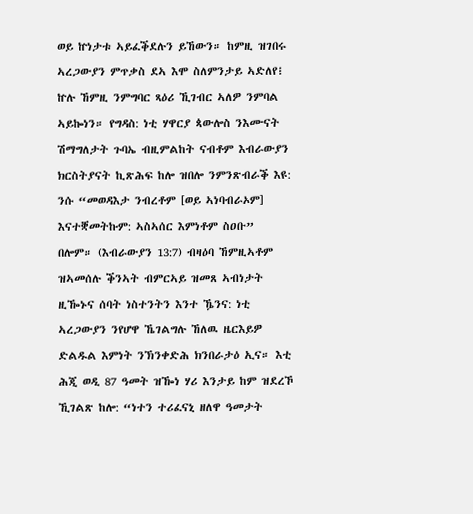ወይ ኵነታቱ ኣይፈቕደሉን ይኸውን። ከምዚ ዝገበሩ ኣረጋውያን ምጥቃስ ደኣ እሞ ስለምንታይ ኣድለየ፧ ኵሉ ኸምዚ ንምግባር ጻዕሪ ኺገብር ኣለዎ ንምባል ኣይኰነን። የግዳስ: ነቲ ሃዋርያ ጳውሎስ ንእሙናት ሽማግለታት ጉባኤ ብዚምልከት ናብቶም እብራውያን ክርስትያናት ኪጽሕፍ ከሎ ዝበሎ ንምንጽብራቕ እዩ: ንሱ “መወዳእታ ንብረቶም [ወይ ኣነባብራኦም] እናተቛመትኩም: ኣስኣሰር እምነቶም ስዐቡ” በሎም። (እብራውያን 13:7) ብዛዕባ ኸምዚኣቶም ዝኣመሰሉ ቕንኣት ብምርኣይ ዝመጸ ኣብነታት ዚዀኑና ሰባት ነስተንትን እንተ ዄንና: ነቲ ኣረጋውያን ንየሆዋ ኼገልግሉ ኸለዉ ዜርእይዎ ድልዱል እምነት ንኽንቀድሕ ክንበራታዕ ኢና። እቲ ሕጂ ወዲ 87 ዓመት ዝዀነ ሃሪ እንታይ ከም ዝደረኾ ኺገልጽ ከሎ: “ነተን ተሪፈናኒ ዘለዋ ዓመታት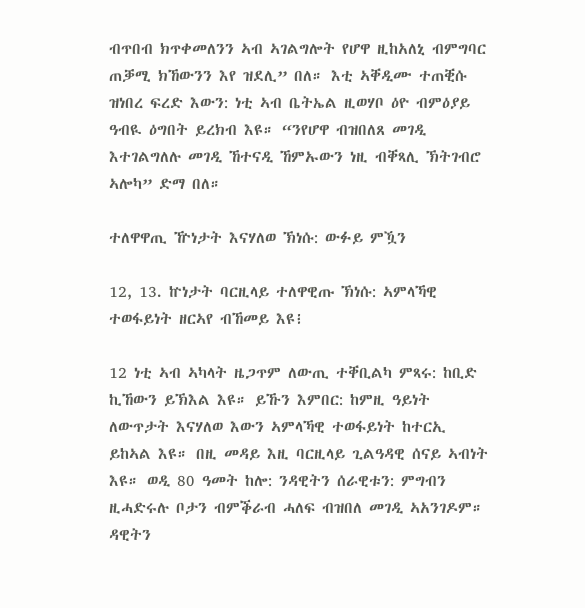ብጥበብ ክጥቀመለንን ኣብ ኣገልግሎት የሆዋ ዚከአለኒ ብምግባር ጠቓሚ ክኸውንን እየ ዝደሊ” በለ። እቲ ኣቐዲሙ ተጠቒሱ ዝነበረ ፍረድ እውን: ነቲ ኣብ ቤትኤል ዚወሃቦ ዕዮ ብምዕያይ ዓብዪ ዕግበት ይረክብ እዩ። “ንየሆዋ ብዝበለጸ መገዲ እተገልግለሉ መገዲ ኸተናዲ ኸምኡውን ነዚ ብቐጻሊ ኽትገብሮ ኣሎካ” ድማ በለ።

ተለዋዋጢ ዅነታት እናሃለወ ኽነሱ: ውፉይ ምዃን

12, 13. ኵነታት ባርዚላይ ተለዋዊጡ ኽነሱ: ኣምላኻዊ ተወፋይነት ዘርኣየ ብኸመይ እዩ፧

12 ነቲ ኣብ ኣካላት ዜጋጥም ለውጢ ተቐቢልካ ምጻሩ: ከቢድ ኪኸውን ይኽእል እዩ። ይኹን እምበር: ከምዚ ዓይነት ለውጥታት እናሃለወ እውን ኣምላኻዊ ተወፋይነት ከተርኢ ይከኣል እዩ። በዚ መዳይ እዚ ባርዚላይ ጊልዓዳዊ ሰናይ ኣብነት እዩ። ወዲ 80 ዓመት ከሎ: ንዳዊትን ሰራዊቱን: ምግብን ዚሓድሩሉ ቦታን ብምቕራብ ሓለፍ ብዝበለ መገዲ ኣአንገዶም። ዳዊትን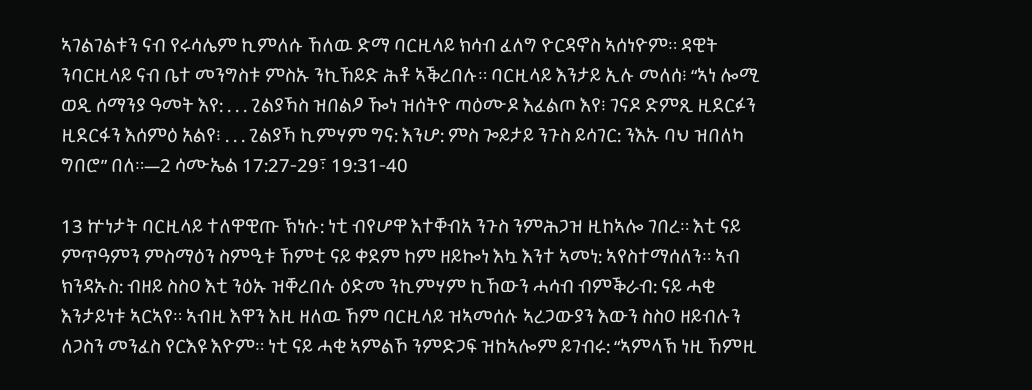ኣገልገልቱን ናብ የሩሳሌም ኪምለሱ ኸለዉ ድማ ባርዚላይ ክሳብ ፈለግ ዮርዳኖስ ኣሰነዮም። ዳዊት ንባርዚላይ ናብ ቤተ መንግስቱ ምስኡ ንኪኸይድ ሕቶ ኣቕረበሉ። ባርዚላይ እንታይ ኢሉ መለሰ፧ “ኣነ ሎሚ ወዲ ሰማንያ ዓመት እየ: . . . ጊልያኻስ ዝበልዖ ዀነ ዝሰትዮ ጣዕሙዶ እፈልጦ እየ፧ ገናዶ ድምጺ ዚደርፉን ዚደርፋን እሰምዕ አልየ፧ . . . ጊልያኻ ኪምሃም ግና: እንሆ: ምስ ጐይታይ ንጉስ ይሳገር: ንእኡ ባህ ዝበለካ ግበሮ” በለ።—2 ሳሙኤል 17:27-29፣ 19:31-40

13 ኵነታት ባርዚላይ ተለዋዊጡ ኽነሱ: ነቲ ብየሆዋ እተቐብአ ንጉስ ንምሕጋዝ ዚከኣሎ ገበረ። እቲ ናይ ምጥዓምን ምስማዕን ስምዒቱ ኸምቲ ናይ ቀደም ከም ዘይኰነ እኳ እንተ ኣመነ: ኣየስተማሰለን። ኣብ ክንዳኡስ: ብዘይ ስስዐ እቲ ንዕኡ ዝቐረበሉ ዕድመ ንኪምሃም ኪኸውን ሓሳብ ብምቕራብ: ናይ ሓቂ እንታይነቱ ኣርኣየ። ኣብዚ እዋን እዚ ዘለዉ ኸም ባርዚላይ ዝኣመሰሉ ኣረጋውያን እውን ስስዐ ዘይብሉን ለጋስን መንፈስ የርእዩ እዮም። ነቲ ናይ ሓቂ ኣምልኾ ንምድጋፍ ዝከኣሎም ይገብሩ: “ኣምላኽ ነዚ ኸምዚ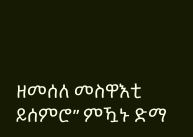ዘመሰለ መስዋእቲ ይሰምሮ” ምዃኑ ድማ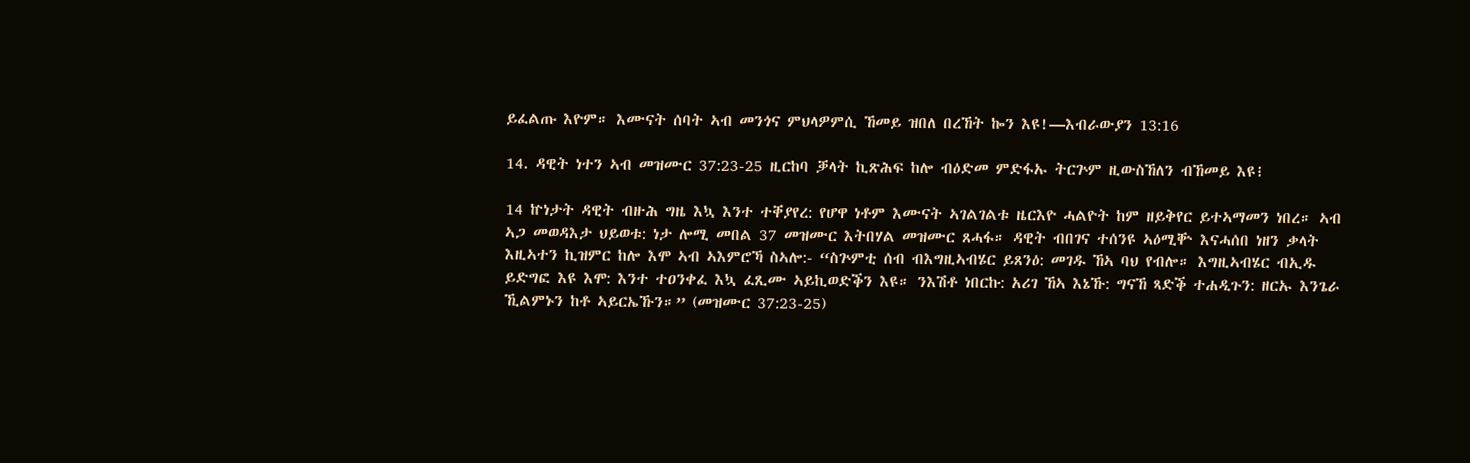ይፈልጡ እዮም። እሙናት ሰባት ኣብ መንጎና ምህላዎምሲ ኸመይ ዝበለ በረኸት ኰን እዩ!—እብራውያን 13:16

14. ዳዊት ነተን ኣብ መዝሙር 37:23-25 ዚርከባ ቓላት ኪጽሕፍ ከሎ ብዕድመ ምድፋኡ ትርጕም ዚውስኸለን ብኸመይ እዩ፧

14 ኵነታት ዳዊት ብዙሕ ግዜ እኳ እንተ ተቐያየረ: የሆዋ ነቶም እሙናት ኣገልገልቱ ዜርእዮ ሓልዮት ከም ዘይቅየር ይተኣማመን ነበረ። ኣብ ኣጋ መወዳእታ ህይወቱ: ነታ ሎሚ መበል 37 መዝሙር እትበሃል መዝሙር ጸሓፋ። ዳዊት ብበገና ተሰንዩ ኣዕሚቝ እናሓሰበ ነዘን ቃላት እዚኣተን ኪዝምር ከሎ እሞ ኣብ ኣእምሮኻ ስኣሎ:- “ስጕምቲ ሰብ ብእግዚኣብሄር ይጸንዕ: መገዱ ኸኣ ባህ የብሎ። እግዚኣብሄር ብኢዱ ይድግፎ እዩ እሞ: እንተ ተዐንቀፈ እኳ ፈጺሙ ኣይኪወድቕን እዩ። ንእሽቶ ነበርኩ: አሪገ ኸኣ እኔኹ: ግናኸ ጻድቕ ተሐዲጉን: ዘርኡ እንጌራ ኺልምኑን ከቶ ኣይርኤኹን።” (መዝሙር 37:23-25)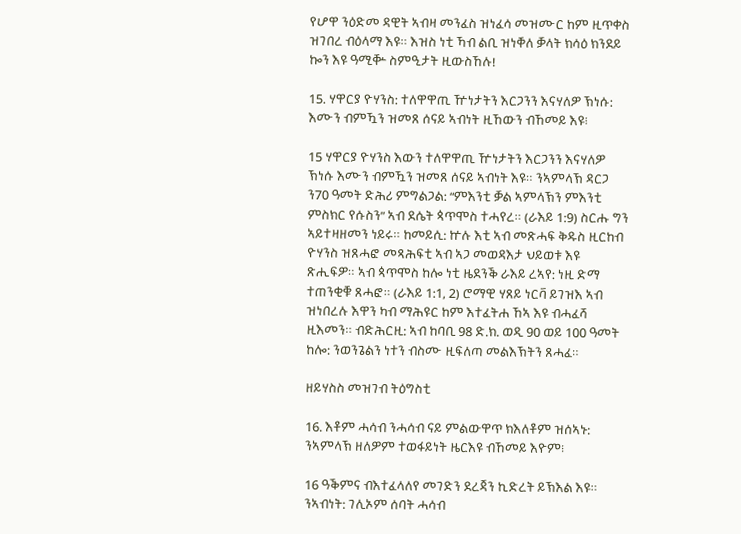የሆዋ ንዕድመ ዳዊት ኣብዛ መንፈስ ዝነፈሳ መዝሙር ከም ዚጥቀስ ዝገበረ ብዕላማ እዩ። እዝስ ነቲ ኻብ ልቢ ዝነቐለ ቓላት ክሳዕ ክንደይ ኰን እዩ ዓሚቝ ስምዒታት ዚውስኸሉ!

15. ሃዋርያ ዮሃንስ: ተለዋዋጢ ዅነታትን እርጋንን እናሃለዎ ኽነሱ: እሙን ብምዃን ዝመጸ ሰናይ ኣብነት ዚኸውን ብኸመይ እዩ፧

15 ሃዋርያ ዮሃንስ እውን ተለዋዋጢ ዅነታትን እርጋንን እናሃለዎ ኽነሱ እሙን ብምዃን ዝመጸ ሰናይ ኣብነት እዩ። ንኣምላኽ ዳርጋ ን70 ዓመት ድሕሪ ምግልጋል: “ምእንቲ ቓል ኣምላኽን ምእንቲ ምስክር የሱስን” ኣብ ደሴት ጳጥሞስ ተሓየረ። (ራእይ 1:9) ስርሑ ግን ኣይተዛዘመን ነይሩ። ከመይሲ: ኵሉ እቲ ኣብ መጽሓፍ ቅዱስ ዚርከብ ዮሃንስ ዝጸሓፎ መጻሕፍቲ ኣብ ኣጋ መወዳእታ ህይወቱ እዩ ጽሒፍዎ። ኣብ ጳጥሞስ ከሎ ነቲ ዜደንቕ ራእይ ረኣየ: ነዚ ድማ ተጠንቂቑ ጸሓፎ። (ራእይ 1:1, 2) ሮማዊ ሃጸይ ነርቫ ይገዝእ ኣብ ዝነበረሉ እዋን ካብ ማሕዩር ከም እተፈትሐ ኸኣ እዩ ብሓፈሻ ዚእመን። ብድሕርዚ: ኣብ ከባቢ 98 ድ.ክ. ወዲ 90 ወይ 100 ዓመት ከሎ: ንወንጌልን ነተን ብስሙ ዚፍለጣ መልእኽትን ጸሓፈ።

ዘይሃስስ መዝገብ ትዕግስቲ

16. እቶም ሓሳብ ንሓሳብ ናይ ምልውዋጥ ክእለቶም ዝሰኣኑ: ንኣምላኽ ዘለዎም ተወፋይነት ዜርእዩ ብኸመይ እዮም፧

16 ዓቕምና ብእተፈላለየ መገድን ደረጃን ኪድረት ይኽእል እዩ። ንኣብነት: ገሊኦም ሰባት ሓሳብ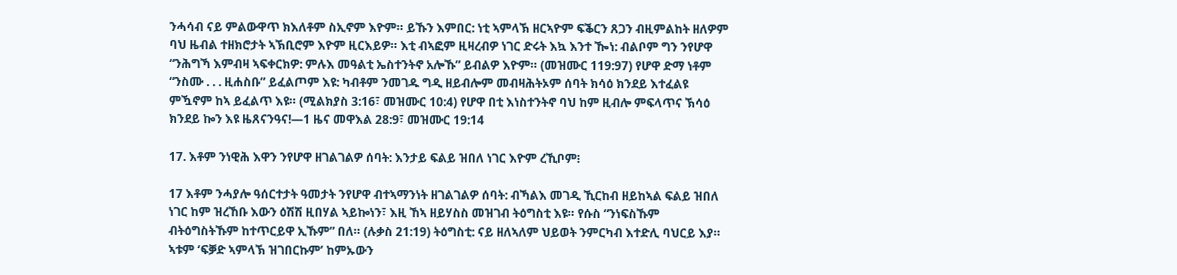ንሓሳብ ናይ ምልውዋጥ ክእለቶም ስኢኖም እዮም። ይኹን እምበር: ነቲ ኣምላኽ ዘርኣዮም ፍቕርን ጸጋን ብዚምልከት ዘለዎም ባህ ዜብል ተዘክሮታት ኣኽቢሮም እዮም ዚርእይዎ። እቲ ብኣፎም ዚዛረብዎ ነገር ድሩት እኳ እንተ ዀነ: ብልቦም ግን ንየሆዋ “ንሕግኻ እምብዛ ኣፍቀርክዎ: ምሉእ መዓልቲ ኤስተንትኖ አሎኹ” ይብልዎ እዮም። (መዝሙር 119:97) የሆዋ ድማ ነቶም “ንስሙ . . . ዚሐስቡ” ይፈልጦም እዩ: ካብቶም ንመገዱ ግዲ ዘይብሎም መብዛሕትኦም ሰባት ክሳዕ ክንደይ እተፈልዩ ምዃኖም ከኣ ይፈልጥ እዩ። (ሚልክያስ 3:16፣ መዝሙር 10:4) የሆዋ በቲ እነስተንትኖ ባህ ከም ዚብሎ ምፍላጥና ኽሳዕ ክንደይ ኰን እዩ ዜጸናንዓና!—1 ዜና መዋእል 28:9፣ መዝሙር 19:14

17. እቶም ንነዊሕ እዋን ንየሆዋ ዘገልገልዎ ሰባት: እንታይ ፍልይ ዝበለ ነገር እዮም ረኺቦም፧

17 እቶም ንሓያሎ ዓሰርተታት ዓመታት ንየሆዋ ብተኣማንነት ዘገልገልዎ ሰባት: ብኻልእ መገዲ ኺርከብ ዘይከኣል ፍልይ ዝበለ ነገር ከም ዝረኸቡ እውን ዕሽሽ ዚበሃል ኣይኰነን፣ እዚ ኸኣ ዘይሃስስ መዝገብ ትዕግስቲ እዩ። የሱስ “ንነፍስኹም ብትዕግስትኹም ከተጥርይዋ ኢኹም” በለ። (ሉቃስ 21:19) ትዕግስቲ: ናይ ዘለኣለም ህይወት ንምርካብ እተድሊ ባህርይ እያ። ኣቱም ‘ፍቓድ ኣምላኽ ዝገበርኩም’ ከምኡውን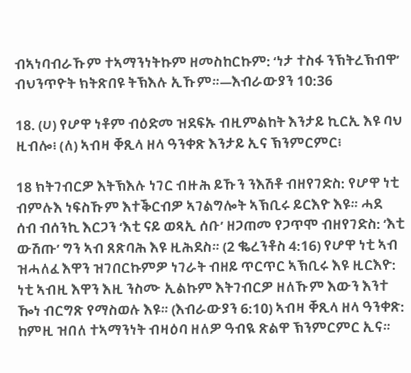ብኣነባብራኹም ተኣማንነትኩም ዘመስከርኩም: ‘ነታ ተስፋ ንኽትረኽብዋ’ ብህንጥዮት ክትጽበዩ ትኽእሉ ኢኹም።—እብራውያን 10:36

18. (ሀ) የሆዋ ነቶም ብዕድመ ዝደፍኡ ብዚምልከት እንታይ ኪርኢ እዩ ባህ ዚብሎ፧ (ለ) ኣብዛ ቐጺላ ዘላ ዓንቀጽ እንታይ ኢና ኽንምርምር፧

18 ክትገብርዎ እትኽእሉ ነገር ብዙሕ ይኹን ንእሽቶ ብዘየገድስ: የሆዋ ነቲ ብምሉእ ነፍስኹም እተቕርብዎ ኣገልግሎት ኣኽቢሩ ይርእዮ እዩ። ሓደ ሰብ ብሰንኪ እርጋን ‘እቲ ናይ ወጻኢ ሰቡ’ ዘጋጠመ የጋጥሞ ብዘየገድስ: ‘እቲ ውሽጡ’ ግን ኣብ ጸጽባሕ እዩ ዚሕደስ። (2 ቈረንቶስ 4:16) የሆዋ ነቲ ኣብ ዝሓለፈ እዋን ዝገበርኩምዎ ነገራት ብዘይ ጥርጥር ኣኽቢሩ እዩ ዚርእዮ: ነቲ ኣብዚ እዋን እዚ ንስሙ ኢልኩም እትገብርዎ ዘለኹም እውን እንተ ዀነ ብርግጽ የማስወሉ እዩ። (እብራውያን 6:10) ኣብዛ ቐጺላ ዘላ ዓንቀጽ: ከምዚ ዝበለ ተኣማንነት ብዛዕባ ዘለዎ ዓብዪ ጽልዋ ኽንምርምር ኢና።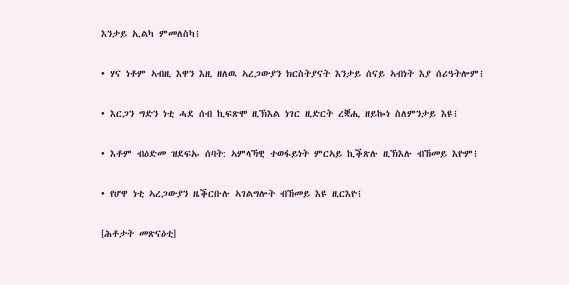እንታይ ኢልካ ምመለስካ፧

• ሃና ነቶም ኣብዚ እዋን እዚ ዘለዉ ኣረጋውያን ክርስትያናት እንታይ ሰናይ ኣብነት እያ ሰሪዓትሎም፧

• እርጋን ግድን ነቲ ሓደ ሰብ ኪፍጽሞ ዚኽእል ነገር ዚድርት ረቛሒ ዘይኰነ ስለምንታይ እዩ፧

• እቶም ብዕድመ ዝደፍኡ ሰባት: ኣምላኻዊ ተወፋይነት ምርኣይ ኪቕጽሉ ዚኽእሉ ብኸመይ እዮም፧

• የሆዋ ነቲ ኣረጋውያን ዜቕርቡሉ ኣገልግሎት ብኸመይ እዩ ዚርእዮ፧

[ሕቶታት መጽናዕቲ]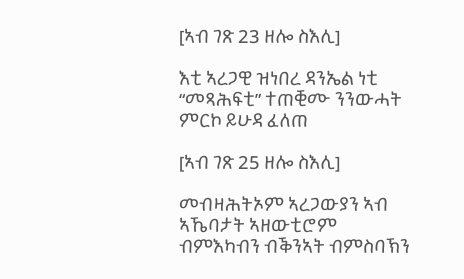[ኣብ ገጽ 23 ዘሎ ስእሊ]

እቲ ኣረጋዊ ዝነበረ ዳንኤል ነቲ “መጻሕፍቲ” ተጠቒሙ ንንውሓት ምርኮ ይሁዳ ፈለጠ

[ኣብ ገጽ 25 ዘሎ ስእሊ]

መብዛሕትኦም ኣረጋውያን ኣብ ኣኼባታት ኣዘውቲሮም ብምእካብን ብቕንኣት ብምስባኽን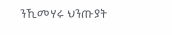ንኺመሃሩ ህንጡያት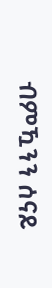ብምዃንን ሰናይ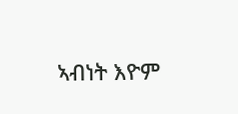ኣብነት እዮም